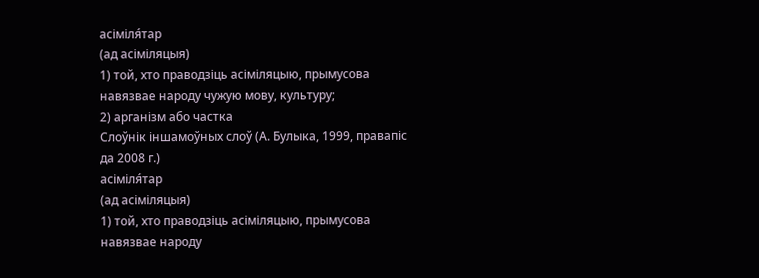асіміля́тар
(ад асіміляцыя)
1) той, хто праводзіць асіміляцыю, прымусова навязвае народу чужую мову, культуру;
2) арганізм або частка
Слоўнік іншамоўных слоў (А. Булыка, 1999, правапіс да 2008 г.)
асіміля́тар
(ад асіміляцыя)
1) той, хто праводзіць асіміляцыю, прымусова навязвае народу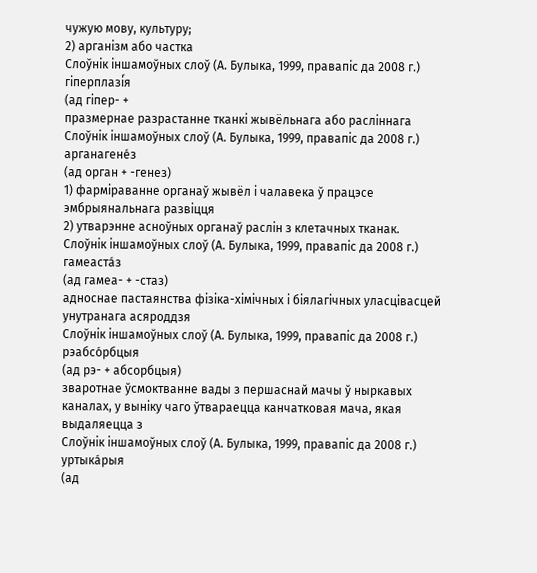чужую мову, культуру;
2) арганізм або частка
Слоўнік іншамоўных слоў (А. Булыка, 1999, правапіс да 2008 г.)
гіперплазі́я
(ад гіпер- +
празмернае разрастанне тканкі жывёльнага або расліннага
Слоўнік іншамоўных слоў (А. Булыка, 1999, правапіс да 2008 г.)
арганагене́з
(ад орган + -генез)
1) фарміраванне органаў жывёл і чалавека ў працэсе эмбрыянальнага развіцця
2) утварэнне асноўных органаў раслін з клетачных тканак.
Слоўнік іншамоўных слоў (А. Булыка, 1999, правапіс да 2008 г.)
гамеаста́з
(ад гамеа- + -стаз)
адноснае пастаянства фізіка-хімічных і біялагічных уласцівасцей унутранага асяроддзя
Слоўнік іншамоўных слоў (А. Булыка, 1999, правапіс да 2008 г.)
рэабсо́рбцыя
(ад рэ- + абсорбцыя)
зваротнае ўсмоктванне вады з першаснай мачы ў ныркавых каналах, у выніку чаго ўтвараецца канчатковая мача, якая выдаляецца з
Слоўнік іншамоўных слоў (А. Булыка, 1999, правапіс да 2008 г.)
уртыка́рыя
(ад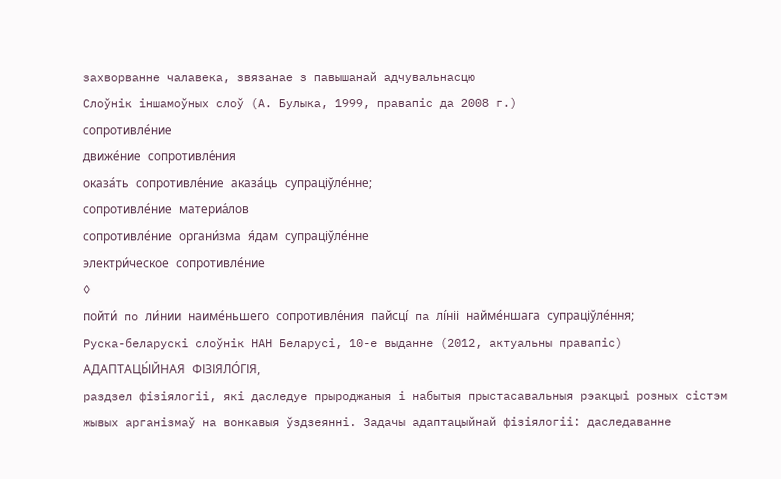захворванне чалавека, звязанае з павышанай адчувальнасцю
Слоўнік іншамоўных слоў (А. Булыка, 1999, правапіс да 2008 г.)
сопротивле́ние
движе́ние сопротивле́ния
оказа́ть сопротивле́ние аказа́ць супраціўле́нне;
сопротивле́ние материа́лов
сопротивле́ние органи́зма я́дам супраціўле́нне
электри́ческое сопротивле́ние
◊
пойти́ по ли́нии наиме́ньшего сопротивле́ния пайсці́ па лі́ніі найме́ншага супраціўле́ння;
Руска-беларускі слоўнік НАН Беларусі, 10-е выданне (2012, актуальны правапіс)
АДАПТАЦЫ́ЙНАЯ ФІЗІЯЛО́ГІЯ,
раздзел фізіялогіі, які даследуе прыроджаныя і набытыя прыстасавальныя рэакцыі розных сістэм жывых арганізмаў на вонкавыя ўздзеянні. Задачы адаптацыйнай фізіялогіі: даследаванне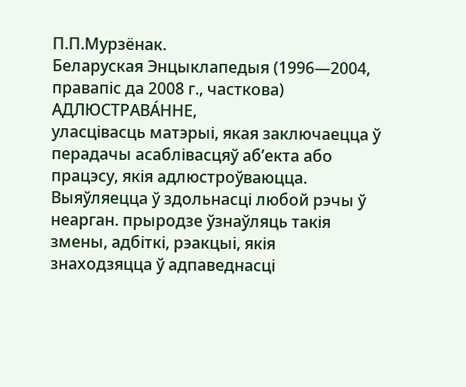П.П.Мурзёнак.
Беларуская Энцыклапедыя (1996—2004, правапіс да 2008 г., часткова)
АДЛЮСТРАВА́ННЕ,
уласцівасць матэрыі, якая заключаецца ў перадачы асаблівасцяў аб’екта або працэсу, якія адлюстроўваюцца. Выяўляецца ў здольнасці любой рэчы ў неарган. прыродзе ўзнаўляць такія змены, адбіткі, рэакцыі, якія знаходзяцца ў адпаведнасці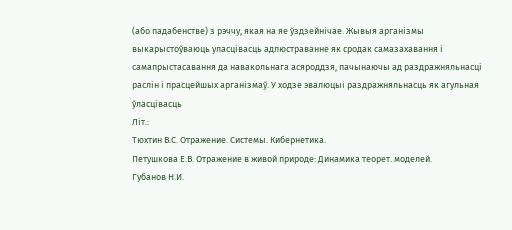(або падабенстве) з рэччу, якая на яе ўздзейнічае. Жывыя арганізмы выкарыстоўваюць уласцівасць адлюстраванне як сродак самазахавання і самапрыстасавання да навакольнага асяроддзя, пачынаючы ад раздражняльнасці раслін і прасцейшых арганізмаў. У ходзе эвалюцыі раздражняльнасць як агульная ўласцівасць
Літ.:
Тюхтин В.С. Отражение. Системы. Кибернетика.
Петушкова Е.В. Отражение в живой природе: Динамика теорет. моделей.
Губанов Н.И.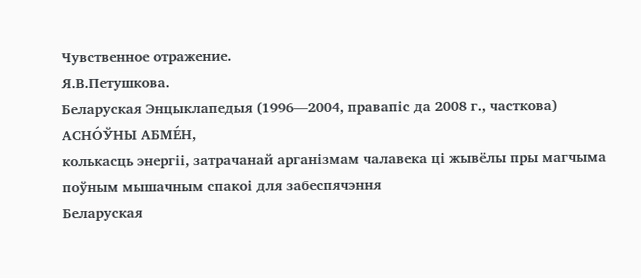Чувственное отражение.
Я.В.Петушкова.
Беларуская Энцыклапедыя (1996—2004, правапіс да 2008 г., часткова)
АСНО́ЎНЫ АБМЕ́Н,
колькасць энергіі, затрачанай арганізмам чалавека ці жывёлы пры магчыма поўным мышачным спакоі для забеспячэння
Беларуская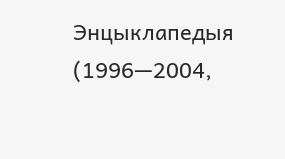Энцыклапедыя (1996—2004,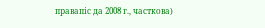правапіс да 2008 г., часткова)